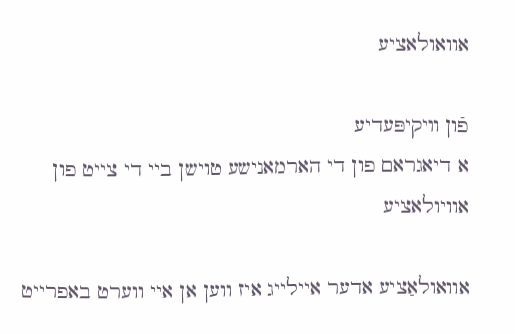אוואולאציע

פֿון װיקיפּעדיע
א דיאגראם פון די הארמאנישע טוישן ביי די צייט פון אוויולאציע

אוואולאַציע אדער איילייג איז ווען אן איי ווערט באפרייט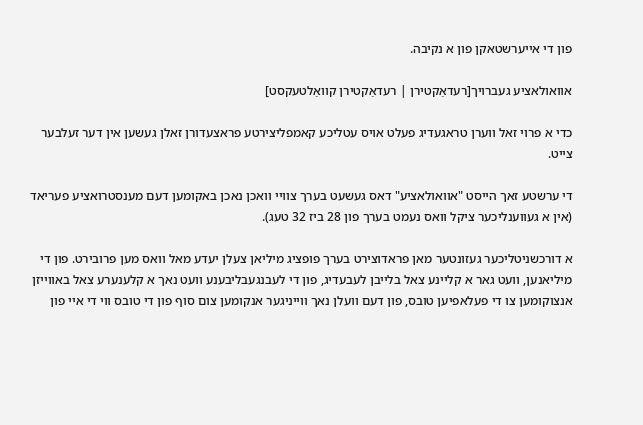פון די אייערשטאקן פון א נקיבה.

אוואולאציע געברויך[רעדאַקטירן | רעדאַקטירן קוואַלטעקסט]

כדי א פרוי זאל ווערן טראגעדיג פעלט אויס עטליכע קאמפליצירטע פראצעדורן זאלן געשען אין דער זעלבער צייט.

די ערשטע זאך הייסט "אוואולאציע" דאס געשעט בערך צוויי וואכן נאכן באקומען דעם מענסטרואציע פעריאד (אין א געווענליכער ציקל וואס נעמט בערך פון 28 ביז 32 טעג).

א דורכשניטליכער געזונטער מאן פראדוצירט בערך פופציג מיליאן צעלן יעדע מאל וואס מען פרובירט. פון די מיליאנען, וועט גאר א קליינע צאל בלייבן לעבעדיג, פון די לעבנגעבליבענע וועט נאך א קלענערע צאל באווייזן אנצוקומען צו די פעלאפיען טובס, פון דעם וועלן נאך ווייניגער אנקומען צום סוף פון די טובס ווי די איי פון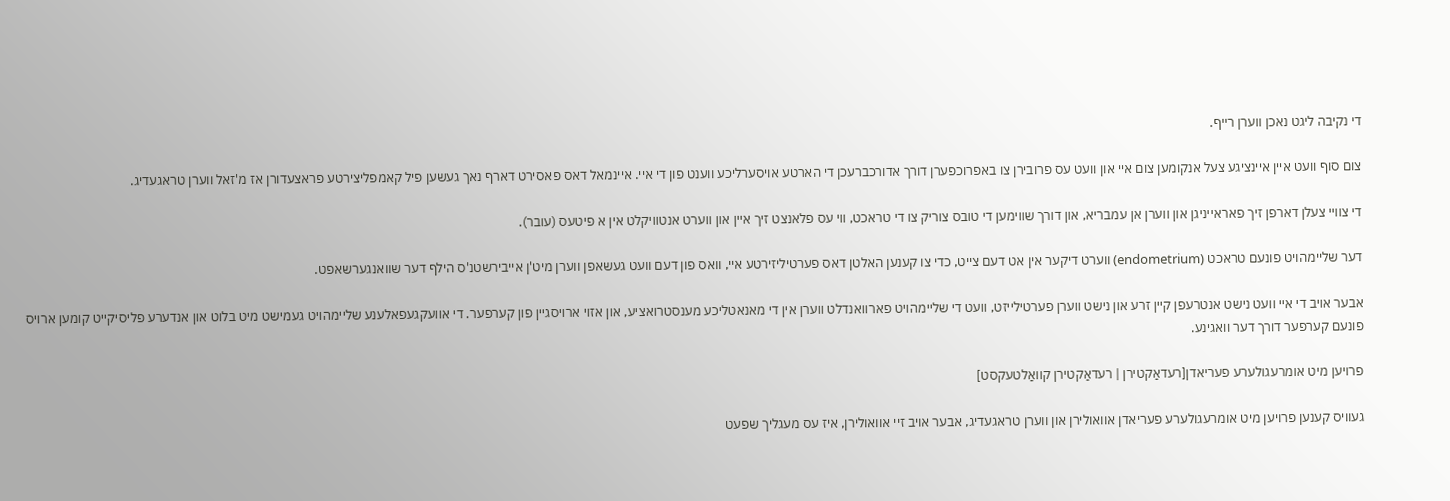די נקיבה ליגט נאכן ווערן רייף.

צום סוף וועט איין איינציגע צעל אנקומען צום איי און וועט עס פרובירן צו באפרוכפערן דורך אדורכברעכן די הארטע אויסערליכע ווענט פון די איי. איינמאל דאס פאסירט דארף נאך געשען פיל קאמפליצירטע פראצעדורן אז מ'זאל ווערן טראגעדיג.

די צוויי צעלן דארפן זיך פאראייניגן און ווערן אן עמבריא, און דורך שווימען די טובס צוריק צו די טראכט, ווי עס פלאנצט זיך איין און ווערט אנטוויקלט אין א פיטעס (עובר).

דער שליימהויט פונעם טראכט (endometrium) ווערט דיקער אין אט דעם צייט, כדי צו קענען האלטן דאס פערטיליזירטע איי, וואס פון דעם וועט געשאפן ווערן מיט'ן אייבירשטנ'ס הילף דער שוואנגערשאפט.

אבער אויב די איי וועט נישט אנטרעפן קיין זרע און נישט ווערן פערטילייזט, וועט די שליימהויט פארוואנדלט ווערן אין די מאנאטליכע מענסטרואציע, און אזוי ארויסגיין פון קערפער. די אוועקגעפאלענע שליימהויט געמישט מיט בלוט און אנדערע פליסיקייט קומען ארויס פונעם קערפער דורך דער וואגינע.

פרויען מיט אומרעגולערע פעריאדן[רעדאַקטירן | רעדאַקטירן קוואַלטעקסט]

געוויס קענען פרויען מיט אומרעגולערע פעריאדן אוואולירן און ווערן טראגעדיג, אבער אויב זיי אוואולירן, איז עס מעגליך שפעט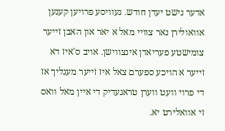אדער נישט יעדן חודש. געוויסע פרויען קענען אוואולירן נאר צוויי מאל א יאר און האבן זייער צומישטע פעריאדן אינצווישן. אויב ס'איז דא זייער א הויכע ספערם צאל איז זייער מעגליך אז די פרוי וועט ווערן טראגעדיק די איין מאל וואס זי אוואלירט יא.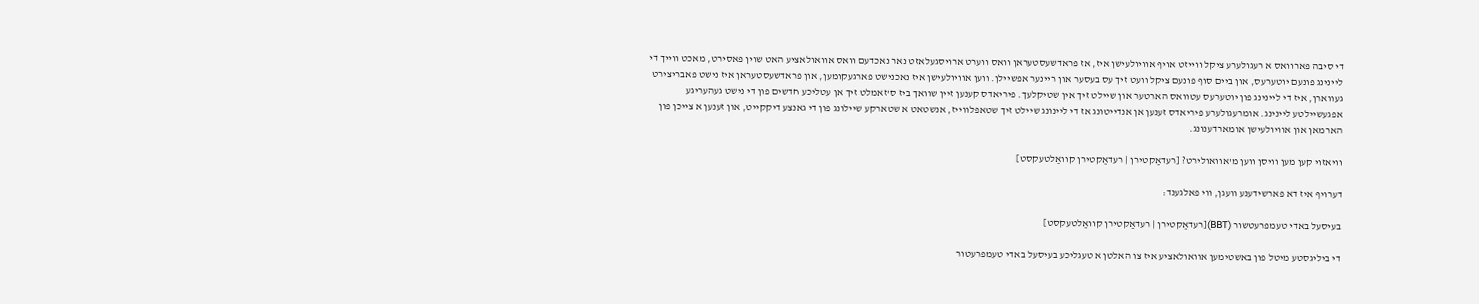די סיבה פארוואס א רעגולערע ציקל ווייזט אויף אוויולעישן איז, אז פראדשעסטעראן וואס ווערט ארויסגעלאזט נאר נאכדעם וואס אוואולאציע האט שוין פאסירט, מאכט ווייך די ליינינג פונעם יוטערעס, און ביים סוף פונעם ציקל וועט זיך עס בעסער און ריינער אפשיילן. ווען אוויולעישן איז נאכנישט פארגעקומען, און פראדשעסטעראן איז נישט פאבריצירט געווארן, איז די ליינינג פון יוטערעס עטוואס הארטער און שיילט זיך אין שטיקלעך. פיריאדס קענען זיין שוואך ביז ס'זאמלט זיך אן עטליכע חדשים פון די נישט געהעריגע אפגעשיילטע ליינינג. אומרעגולערע פיריאדס זענען אן אנדייטונג אז די ליינונג שיילט זיך שטאפלווייז, אנשטאט א שטארקע שיילונג פון די גאנצע דיקקייט, און זענען א צייכן פון הארמאן און אוויולעישן אומארדענונג.

וויאזוי קען מען וויסן ווען מ'אוואולירט? [רעדאַקטירן | רעדאַקטירן קוואַלטעקסט]

דערויף איז דא פארשידענע וועגן, ווי פאלגענד:

בעיסעל באדי טעמפרעטשור (BBT)[רעדאַקטירן | רעדאַקטירן קוואַלטעקסט]

די ביליגסטע מיטל פון באשטימען אוואולאציע איז צו האלטן א טעגליכע בעיסעל באדי טעמפרעטור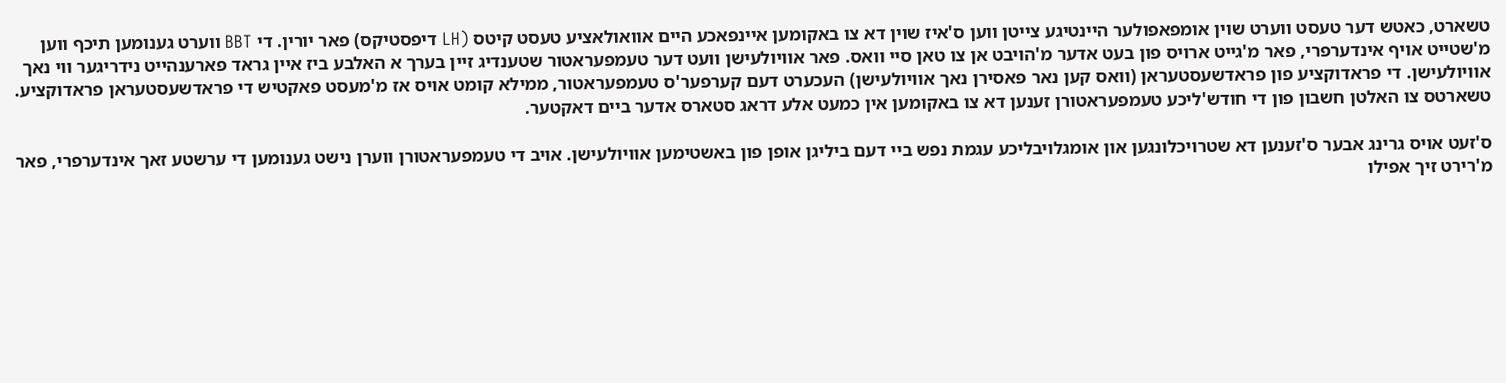טשארט, כאטש דער טעסט ווערט שוין אומפאפולער היינטיגע צייטן ווען ס'איז שוין דא צו באקומען איינפאכע היים אוואולאציע טעסט קיטס (LH דיפסטיקס) פאר יורין. די BBT ווערט גענומען תיכף ווען מ'שטייט אויף אינדערפרי, פאר מ'גייט ארויס פון בעט אדער מ'הויבט אן צו טאן סיי וואס. פאר אוויולעישן וועט דער טעמפעראטור שטענדיג זיין בערך א האלבע ביז איין גראד פארענהייט נידריגער ווי נאך אוויולעישן. די פראדוקציע פון פראדשעסטעראן (וואס קען נאר פאסירן נאך אוויולעישן) העכערט דעם קערפער'ס טעמפעראטור, ממילא קומט אויס אז מ'מעסט פאקטיש די פראדשעסטעראן פראדוקציע. טשארטס צו האלטן חשבון פון די חודש'ליכע טעמפעראטורן זענען דא צו באקומען אין כמעט אלע דראג סטארס אדער ביים דאקטער.

ס'זעט אויס גרינג אבער ס'זענען דא שטרויכלונגען און אומגלויבליכע עגמת נפש ביי דעם ביליגן אופן פון באשטימען אוויולעישן. אויב די טעמפעראטורן ווערן נישט גענומען די ערשטע זאך אינדערפרי, פאר מ'רירט זיך אפילו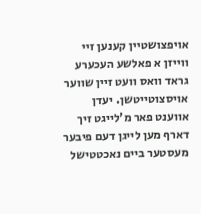אויפצושטיין קענען זיי ווייזן א פאלשע העכערע גראד וואס וועט זיין שווער אויסצוטייטשן. יעדן אווענט פאר מ'לייגט זיך דארף מען לייגן דעם פיבער מעסטער ביים נאכטטישל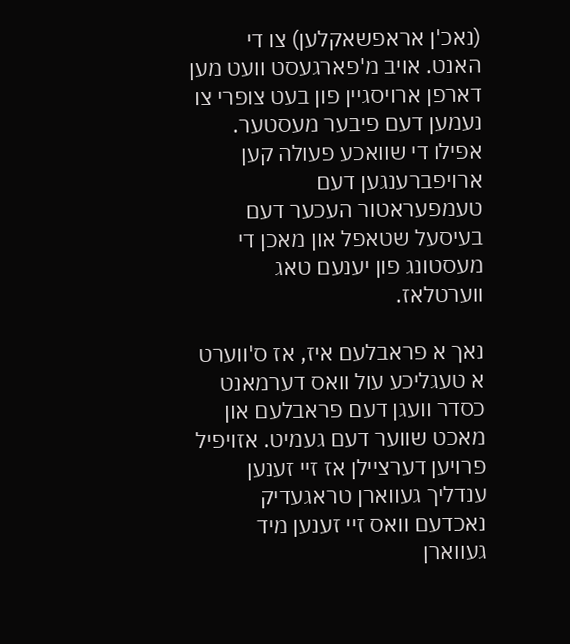(נאכ'ן אראפשאקלען) צו די האנט. אויב מ'פארגעסט וועט מען דארפן ארויסגיין פון בעט צופרי צו נעמען דעם פיבער מעסטער. אפילו די שוואכע פעולה קען ארויפברענגען דעם טעמפעראטור העכער דעם בעיסעל שטאפל און מאכן די מעסטונג פון יענעם טאג ווערטלאז.

נאך א פראבלעם איז, אז ס'ווערט א טעגליכע עול וואס דערמאנט כסדר וועגן דעם פראבלעם און מאכט שווער דעם געמיט. אזויפיל פרויען דערציילן אז זיי זענען ענדליך געווארן טראגעדיק נאכדעם וואס זיי זענען מיד געווארן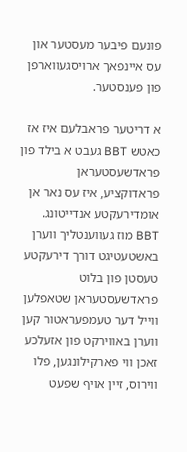פונעם פיבער מעסטער און עס איינפאך ארויסגעווארפן פון פענסטער.

א דריטער פראבלעם איז אז כאטש BBT געבט א בילד פון פראדשעסטעראן פראדוקציע, איז עס נאר אן אומדירעקטע אנדייטונג. BBT מוז געווענטליך ווערן באשטעטיגט דורך דירעקטע טעסטן פון בלוט פראדשעסטעראן שטאפלען ווייל דער טעמפעראטור קען ווערן באווירקט פון אזעלכע זאכן ווי פארקילונגען, פלו ווירוס, זיין אויף שפעט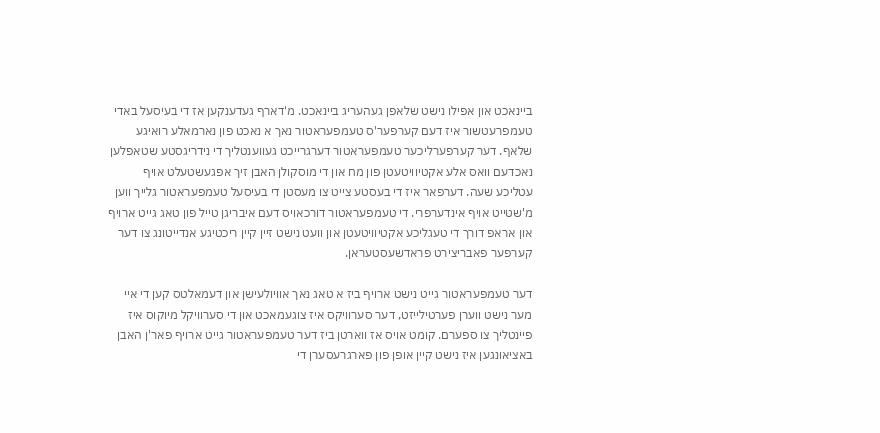ביינאכט און אפילו נישט שלאפן געהעריג ביינאכט. מ'דארף געדענקען אז די בעיסעל באדי טעמפרעטשור איז דעם קערפער'ס טעמפעראטור נאך א נאכט פון נארמאלע רואיגע שלאף. דער קערפערליכער טעמפעראטור דערגרייכט געווענטליך די נידריגסטע שטאפלען נאכדעם וואס אלע אקטיוויטעטן פון מח און די מוסקולן האבן זיך אפגעשטעלט אויף עטליכע שעה. דערפאר איז די בעסטע צייט צו מעסטן די בעיסעל טעמפעראטור גלייך ווען מ'שטייט אויף אינדערפרי. די טעמפעראטור דורכאויס דעם איבריגן טייל פון טאג גייט ארויף און אראפ דורך די טעגליכע אקטיוויטעטן און וועט נישט זיין קיין ריכטיגע אנדייטונג צו דער קערפער פאבריצירט פראדשעסטעראן.

דער טעמפעראטור גייט נישט ארויף ביז א טאג נאך אוויולעישן און דעמאלטס קען די איי מער נישט ווערן פערטילייזט, דער סערוויקס איז צוגעמאכט און די סערוויקל מיוקוס איז פיינטליך צו ספערם. קומט אויס אז ווארטן ביז דער טעמפעראטור גייט ארויף פאר'ן האבן באציאונגען איז נישט קיין אופן פון פארגרעסערן די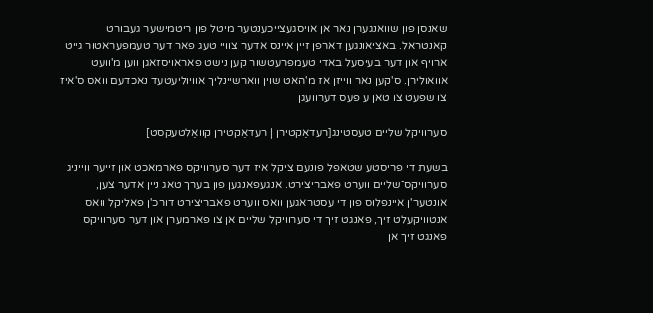שאנסן פון שוואנגערן נאר אן אויסגעצייכענטער מיטל פון ריטמישער געבורט קאנטראל. באציאונגען דארפן זיין איינס אדער צוויי טעג פאר דער טעמפעראטור גייט ארויף און דער בעיסעל באדי טעמפרעטשור קען נישט פאראויסזאגן ווען מ'וועט אוואולירן. ס'קען נאר ווייזן אז מ'האט שוין ווארשיינליך אוויוליעטעד נאכדעם וואס ס'איז צו שפעט צו טאן ע פעס דערוועגן

סערוויקל שליים טעסטינג[רעדאַקטירן | רעדאַקטירן קוואַלטעקסט]

בשעת די פריסטע שטאפל פונעם ציקל איז דער סערוויקס פארמאכט און זייער ווייניג סערוויקס־שליים ווערט פאבריצירט. אנגעפאנגען פון בערך טאג ניין אדער צען, אונטער'ן איינפלוס פון די עסטראגען וואס ווערט פאבריצירט דורכ'ן פאליקל וואס אנטוויקעלט זיך, פאנגט זיך די סערוויקל שליים אן צו פארמערן און דער סערוויקס פאנגט זיך אן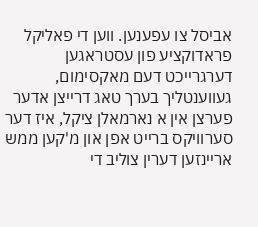אביסל צו עפענען. ווען די פאליקל פראדוקציע פון עסטראגען דערגרייכט דעם מאקסימום, געווענטליך בערך טאג דרייצן אדער פערצן אין א נארמאלן ציקל, איז דער סערוויקס ברייט אפן און מ'קען ממש אריינזען דערין צוליב די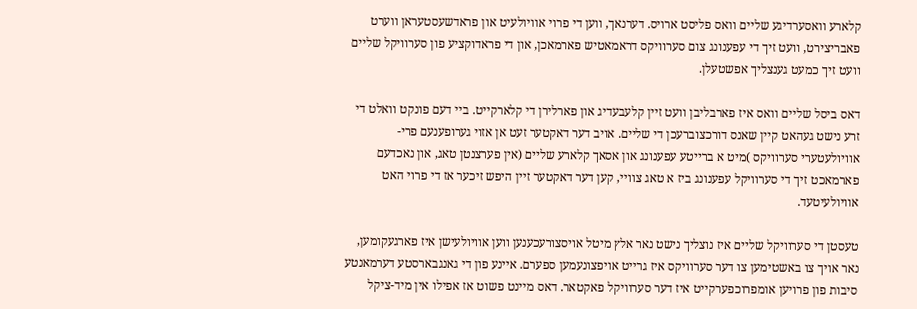קלארע וואסערדיגע שליים וואס פליסט ארויס. דערנאך, ווען די פרוי אוויולעיט און פראדשעסטעראן ווערט פאבריצירט, וועט זיך די עפענונג צום סערוויקס דראמאטיש פארמאכן, און די פראדוקציע פון סערוויקל שליים וועט זיך כמעט גענצליך אפשטעלן.

דאס ביסל שליים וואס איז פארבליבן וועט זיין קלעבעדיג און פארלירן די קלארקייט. ביי דעם פונקט וואלט די זרע נישט געהאט קיין שאנס דורכצוברעכן די שליים. אויב דער דאקטער זעט אן אזוי גערופענעם פרי-אוויולעטערי סערוויקס )מיט א ברייטע עפענונג און אסאך קלארע שליים (אין פערצנטן טאג, און נאכדעם פארמאכט זיך די סערוויקל עפענונג ביז א טאג צוויי, קען דער דאקטער זיין היפש זיכער אז די פרוי האט אוויולעיטעד.

טעסטן די סערוויקל שליים איז נוצליך נישט נאר אלץ מיטל אויסצורעכענען ווען אוויולעישן איז פארגעקומען, נאר אויך צו באשטימען צו דער סערוויקס איז גרייט אויפצונעמען ספערם. איינע פון די גאנגבארסטע דערמאנטע סיבות פון פרויען אומפרוכפערקייט איז דער סערוויקל פאקטאר. דאס מיינט פשוט אז אפילו אין מיד-ציקל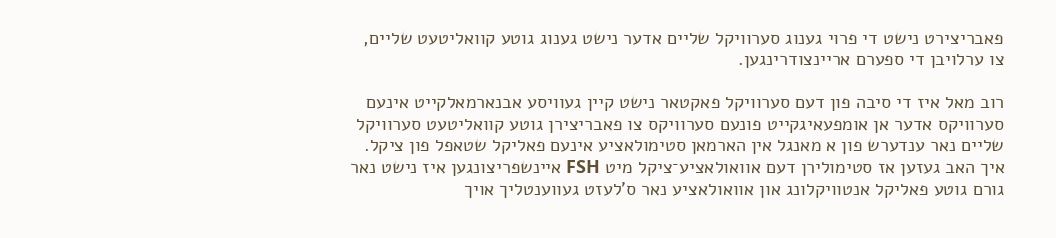פאבריצירט נישט די פרוי גענוג סערוויקל שליים אדער נישט גענוג גוטע קוואליטעט שליים, צו ערלויבן די ספערם אריינצודרינגען.

רוב מאל איז די סיבה פון דעם סערוויקל פאקטאר נישט קיין געוויסע אבנארמאלקייט אינעם סערוויקס אדער אן אומפעאיגקייט פונעם סערוויקס צו פאבריצירן גוטע קוואליטעט סערוויקל שליים נאר ענדערש פון א מאנגל אין הארמאן סטימולאציע אינעם פאליקל שטאפל פון ציקל. איך האב געזען אז סטימולירן דעם אוואולאציע־ציקל מיט FSH איינשפריצונגען איז נישט נאר גורם גוטע פאליקל אנטוויקלונג און אוואולאציע נאר ס'לעזט געווענטליך אויך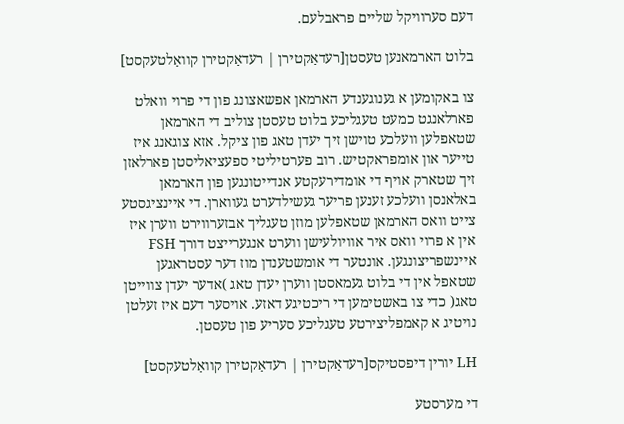דעם סערוויקל שליים פראבלעם.

בלוט הארמאנען טעסטן[רעדאַקטירן | רעדאַקטירן קוואַלטעקסט]

צו באקומען א גענוגענדע הארמאן אפשאצונג פון די פרוי וואלט פארלאנגט כמעט טעגליכע בלוט טעסטן צוליב די הארמאן שטאפלען וועלכע טוישן זיך יעדן טאג פון ציקל. אזא צוגאנג איז טייער און אומפראקטיש. רוב פערטיליטי ספעציאליסטן פארלאזן זיך שטארק אויף די אומדירעקטע אנדייטונגען פון הארמאן באלאנסן וועלכע זענען פריער געשילדערט געווארן. די איינציגסטע צייט וואס הארמאן שטאפלען מוזן טעגליך אבזערווירט ווערן איז אין א פרוי וואס איר אוויולעישן ווערט אנגערייצט דורך FSH איינשפריצונגען. אונטער די אומשטענדן מוז דער עסטראגען שטאפל אין די בלוט געמאסטן ווערן יעדן טאג )אדער יעדן צווייטן טאג( כדי צו באשטימען די ריכטיגע דאזע. אויסער דעם איז זעלטן נויטיג א קאמפליצירטע טעגליכע סעריע פון טעסטן.

LH יורין דיפסטיקס[רעדאַקטירן | רעדאַקטירן קוואַלטעקסט]

די מערסטע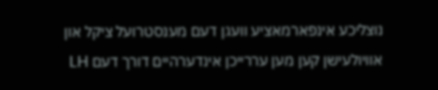נוצליכע אינפארמאציע וועגן דעם מענסטרועל ציקל און אוויולעישן קען מען עררייכן אינדערהיים דורך דעם LH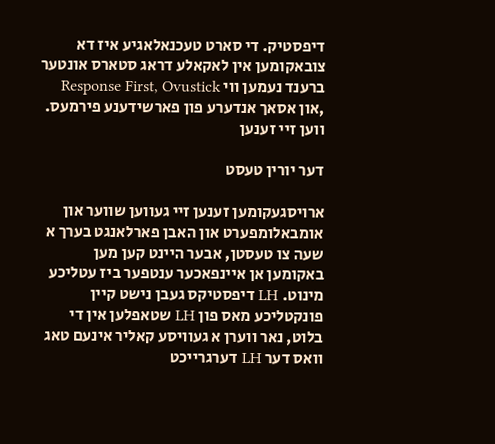דיפסטיק. די סארט טעכנאלאגיע איז דא צובאקומען אין לאקאלע דראג סטארס אונטער ברענד נעמען ווי Response First, Ovustick ,און אסאך אנדערע פון פארשידענע פירמעס. ווען זיי זענען

דער יורין טעסט

ארויסגעקומען זענען זיי געווען שווער און אומבאלומפערט און האבן פארלאנגט בערך א שעה צו טעסטן, אבער היינט קען מען באקומען אן איינפאכער ענטפער ביז עטליכע מינוט. LH דיפסטיקס געבן נישט קיין פונקטליכע מאס פון LH שטאפלען אין די בלוט, נאר ווערן א געוויסע קאליר אינעם טאג וואס דער LH דערגרייכט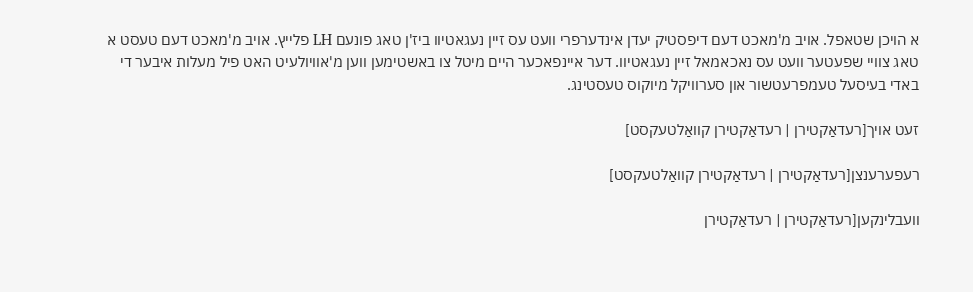א הויכן שטאפל. אויב מ'מאכט דעם דיפסטיק יעדן אינדערפרי וועט עס זיין נעגאטיוו ביז'ן טאג פונעם LH פלייץ. אויב מ'מאכט דעם טעסט א טאג צוויי שפעטער וועט עס נאכאמאל זיין נעגאטיוו. דער איינפאכער היים מיטל צו באשטימען ווען מ'אוויולעיט האט פיל מעלות איבער די באדי בעיסעל טעמפרעטשור און סערוויקל מיוקוס טעסטינג.

זעט אויך[רעדאַקטירן | רעדאַקטירן קוואַלטעקסט]

רעפערענצן[רעדאַקטירן | רעדאַקטירן קוואַלטעקסט]

וועבלינקען[רעדאַקטירן | רעדאַקטירן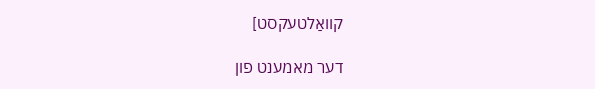קוואַלטעקסט]

דער מאמענט פון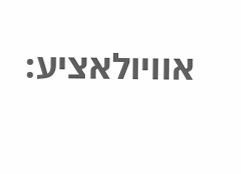אוויולאציע: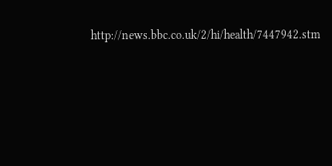http://news.bbc.co.uk/2/hi/health/7447942.stm